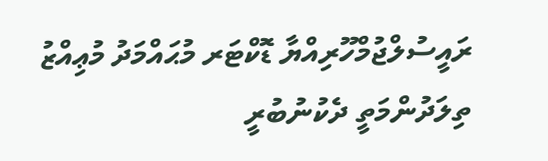ރައީސުލްޖުމްހޫރިއްޔާ ޑޮކްޓަރ މުޙައްމަދު މުޢިއްޒު ތިލަދުންމަތީ ދެކުނުބުރީ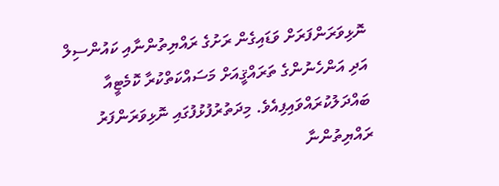ނޮޅިވަރަންފަރަށް ވަޑައިގެން ރަށުގެ ރައްޔިތުންނާއި ކައުންސިލް އަދި އަންހެނުންގެ ތަރައްޤީއަށް މަސައްކަތްކުރާ ކޮމެޓީއާ ބައްދަލުކުރައްވައިފިއެވެ. މިދަތުރުފުޅުފުގައި ނޮޅިވަރަންފަރު ރައްޔިތުންނާ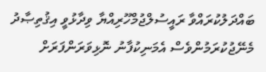ބައްދަލުކުރައްވާ ރައީސުލްޖުމްހޫރިއްޔާ ވިދާޅުވީ އިޤުތިޞާދު މެނޭޖުކުރަމުންވެސް އެމަނިކުފާނު ނޮޅިވަރަންފަރަށް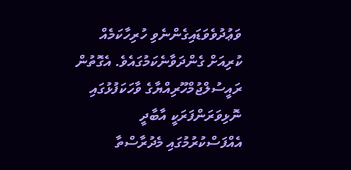ވަޢުދުވެވަޑައިގެންނެވި ހުރިހާކަމެއް ކުރިއަށް ގެންދަވާނެކަމުގައެވެ. އެގޮތުން ރައީސުލްޖުމްހޫރިއްޔާގެ ވާހަކަފުޅުގައި ނޮޅިވަރަންފަރަކީ އާބާދީ އެއްފަސްކުރުމުގައި މެދުރާސްތާ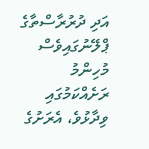އަދި ދުރުރާސްތާގެ ޕްލޭނުގައިވެސް މުހިންމު ރަށެއްކަމުގައި ވިދާޅުވެ، އެރަށުގެ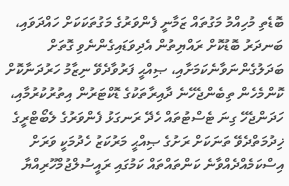ބޮޑެތި މުހިއްމު މަގުތައް ޒަމާނީ ފެންވަރުގެ މަގުތަކަކަށް ހައްދަވައި، ބަނދަރު ބޮޑުކޮށް ރައްޔިތުން އެދިވަޑައިގެންނެވި ގޮތަށް ބަދަލުގެންނަވާނެކަމަށާއި، ޞިއްޙީ ފަރުވާދެވޭ ނިޒާމު ހަރުދަނާކޮށް ކޮންމެހެން ތިބެންޖެހޭނެ ދާއިރާތަކުގެ ޑޮކްޓަރުން އިތުރުކުރުމާއި، ހަދަންޖެހޭ ގިނަ ޓެސްޓުތައް ހެދޭ ރަނގަޅު ފެންވަރުގެ ލެބޯޓްރީގެ ޚިދުމަތްދެވޭ ތަނަކަށް ރަށުގެ ޞިއްޙީ މަރުކަޒު ހެދުމަކީ ވަރަށް އިސްކަމެއްދެއްވާނެ ކަންތައްތައް ކަމުގައި ރައީސުލްޖުމްހޫރިއްޔާ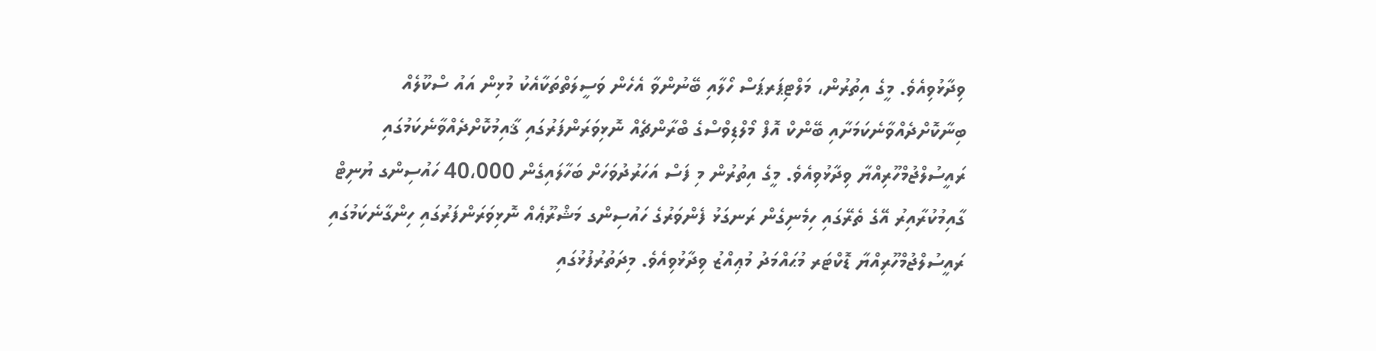ވިދާޅުވިއެވެ. މީގެ އިތުރުން، މަލްޓިޕަރޕަސް ހޯލާއި ބޭނުންވާ އެހެން ވަސީލަތްތަކާއެކު މުޅިން އައު ސްކޫލެއް ބިނާކޮށްދެއްވާނެކަމަށާއި ބޭންކް އޮފް މޯލްޑިވްސްގެ ބްރާންޗެއް ނޮޅިވަރަންފަރުގައި ޤާއިމުކޮށްދެއްވާނެކަމުގައި ރައީސުލްޖުމްހޫރިއްޔާ ވިދާޅުވިއެވެ. މީގެ އިތުރުން މި ފަސް އަހަރުދުވަހަށް ބަހާލައިގެން 40،000 ހައުސިންގ ޔުނިޓް ގާއިމުކުރާއިރު އޭގެ ތެރޭގައި ހިމެނިގެން ރަނގަޅު ފެންވަރުގެ ހައުސިންގ މަޝްރޫޢެއް ނޮޅިވަރަންފަރުގައި ހިންގާނެކަމުގައި ރައީސުލްޖުމްހޫރިއްޔާ ޑޮކްޓަރ މުޙައްމަދު މުޢިއްޒު ވިދާޅުވިއެވެ. މިދަތުރުފުޅުގައި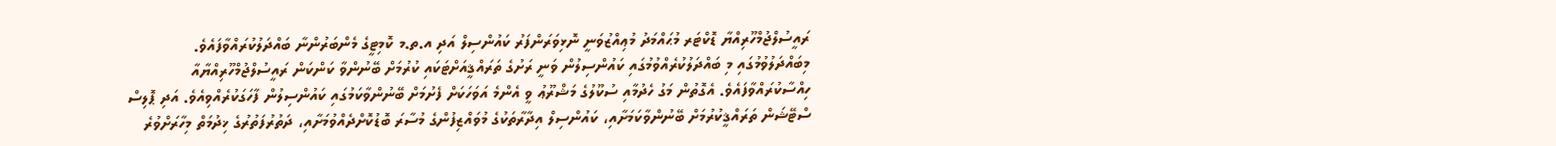ރައީސުލްޖުމްހޫރިއްޔާ ޑޮކްޓަރ މުޙައްމަދު މުޢިއްޒުވަނީ ނޮޅިވަރަންފަރު ކައުންސިލް އަދި އ.ތ.މ ކޮމިޓީގެ މެންބަރުންނާ ބައްދަލުކުރައްވާފައެވެ. މިބައްދަލުވުމުގައި މި ބައްދަލުކުރެއްވުމުގައި ކައުންސިލުން ވަނީ ރަށުގެ ތަރައްޤީއަށްޓަކައި ކުރުމަށް ބޭނުންވާ ކަންކަން ރައީސުލްޖުމްހޫރިއްޔާއާ ހިއްސާކުރައްވާފައެވެ. އެގޮތުން މަގު ހެދުމާއި ސުކޫލުގެ މަޝްރޫޢު ވީ އެންމެ އަވަހަކަށް ފެށުމަށް ބޭނުންވާކަމުގައި ކައުންސިލުން ފާހަގަކުރެއްވިއެވެ. އަދި ޕޮލިސް ސްޓޭޝަން ތަރައްޤީކުރުމަށް ބޭނުންވާކަމަށާއި، ކައުންސިލް އިދާރާތަކުގެ މުވައްޒިފުންގެ މުސާރަ ބޮޑުކޮށްދެއްވުމަށާއި، ދަތުރުފަތުރުގެ ޚިދުމަތް މިހާރަށްވުރެ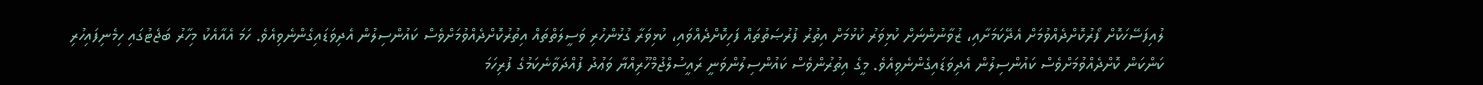ލުއިފަސޭހަކޮށް ފޯރުކޮށްދެއްވުމަށް އެދޭކަމަށާއި، ޒުވާނުންނަށް ކުޅިވަރު ކުޅުމަށް އިތުރު ފުރުޞަތުތައް ފަހިކޮށްދެއްވައި، ކުޅިވަރާ ގުޅުންހުރި ވަސީލަތްތައް އިތުރުކޮށްދެއްވުމަށްވެސް ކައުންސިލުން އެދިވަޑައިގެންނެވިއެވެ. ހަމަ އެއާއެކު މިހާރު ބަޖެޓުގައި ހިމެނިފައިހުރި ކަންކަން ކޮށްދެއްވުމަށްވެސް ކައުންސިލުން އެދިވަޑައިގެންނެވިއެވެ. މީގެ އިތުރުންވެސް ކައުންސިލުންވަނީ ރައީސުލްޖުމްހޫރިއްޔާ ވަޢުދު ފުއްދަވާނެކަމުގެ ފުރިހަމަ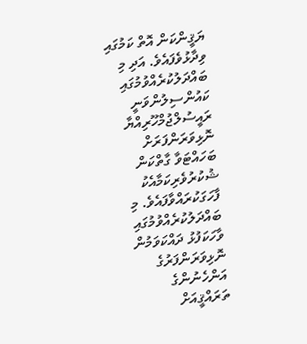ޔަޤީންކަން އޮތް ކަމުގައި ވިދާޅުވެފައެވެ. އަދި މި ބައްދަލުކުރެއްވުމުގައި ކައުންސިލުންވަނީ ރައީސުލްޖުމްހޫރިއްޔާ ނޮޅިވަރަންފަރަށް ބަހައްޓަވާ ގާތްކަން ޝުކުރުވެރިކަމާއެކު ފާހަގަކުރައްވާފައެވެ. މި ބައްދަލުކުރެއްވުމުގައި ވާހަކަފުޅު ދައްކަވަމުން ނޮޅިވަރަންފަރުގެ އަންހެނުންގެ ތަރައްޤީއަށް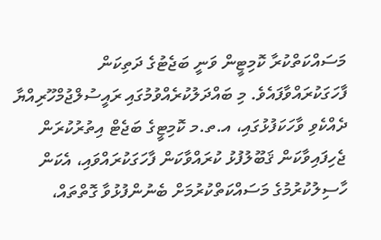މަސައްކަތްކުރާ ކޮމިޓީން ވަނީ ބަޖެޓުގެ ދަތިކަން ފާހަގަކުރައްވާފައެވެ. މި ބައްދަލުކުރެއްވުމުގައި ރައީސުލްޖުމްހޫރިއްޔާ ދެއްކެވި ވާހަކަފުޅުގައި، އ.ތ.މ ކޮމިޓީގެ ބަޖެޓް އިތުރުކުރަން ޖެހިފައިވާކަން ޤަބޫލުފުޅު ކުރައްވާކަން ފާހަގަކުރައްވައި، އެކަން ހާސިލުކުރުމުގެ މަސައްކަތްކުރުމަށް ބެނުންފުޅުވާ ގޮތްތައް،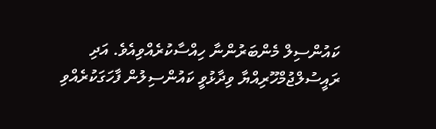ކައުންސިލް މެންބަރުންނާ ހިއްސާކުރެއްވިއެވެ. އަދި ރައީސުލްޖުމްހޫރިއްޔާ ވިދާޅުވީ ކައުންސިލުން ފާހަގަކުރެއްވި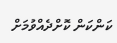ކަންކަން ކޮށްދެއްވުމަށް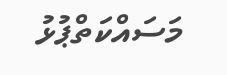މަސައްކަތްޕުޅު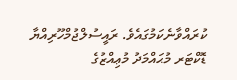ކުރައްވާނެކަމުގައެވެ. ރައީސުލްޖުމްހޫރިއްޔާ ޑޮކްޓަރ މުޙައްމަދު މުޢިއްޒުގެ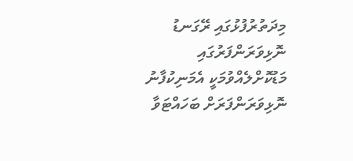މިދަތުރުފުޅުގައި ރޭގަނޑު ނޮޅިވަރަންފަރުގައި މަޑުކޮށްލެއްވުމަކީ އެމަނިކުފާނު ނޮޅިވަރަންފަރަށް ބަހައްޓަވާ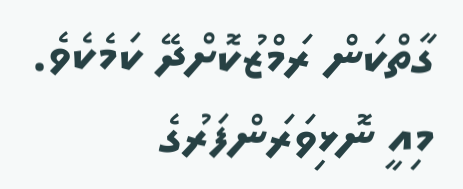ގާތްކަން ރަމްޒުކޮށްދޭ ކަމެކެވެ. މިއީ ނޮޅިވަރަންފަރުގެ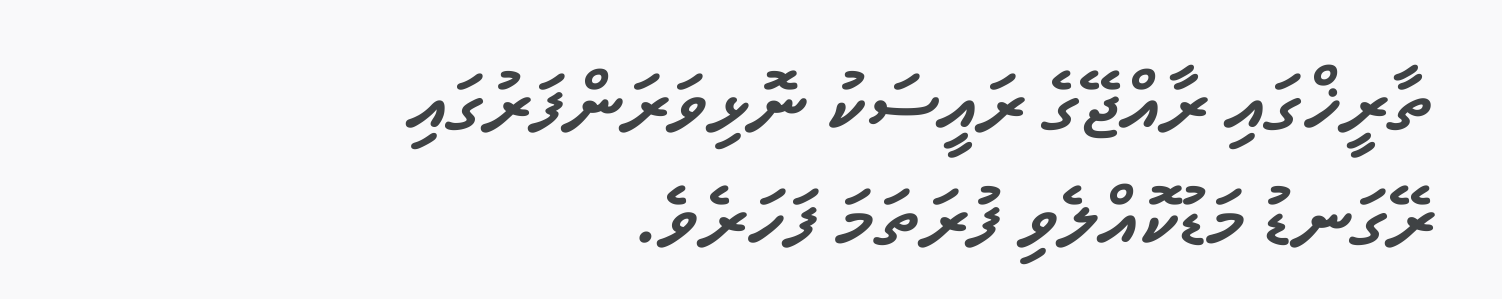ތާރީޚްގައި ރާއްޖޭގެ ރައީސަކު ނޮޅިވަރަންފަރުގައި ރޭގަނޑު މަޑުކޮއްލެވި ފުރަތަމަ ފަހަރެވެ.